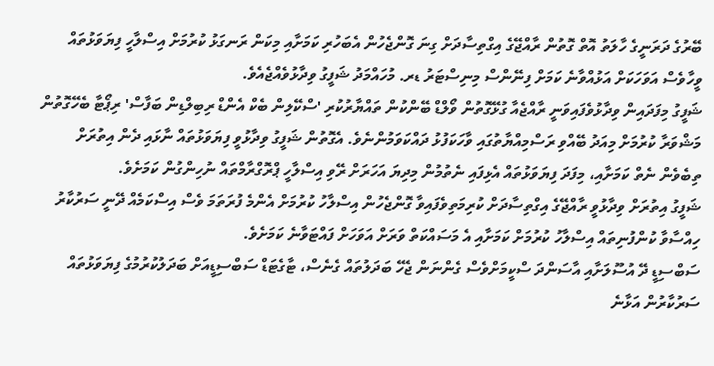ބޭރުގެ ދަރަނީގެ ހާލަތު އޮތް ގޮތުން ރާއްޖޭގެ އިގްތިސާދަށް ގިނަ ގޮންޖެހުން އެބަހުރި ކަމަށާއި މިކަން ރަނގަޅު ކުރުމަށް އިސްލާހީ ފިޔަވަޅުތައް ވީހާވެސް އަވަހަކަށް އަޅުއްވާނެ ކަމަށް ފިނޭންސް މިނިސްޓަރު ޑރ. މުހައްމަދު ޝަފީގު ވިދާޅުވެއްޖެއެވެ.
ޝަފީގު މިފަދައިން ވިދާޅުވެފައިވަނީ ރާއްޖެއާ ގުޅޭގޮތުން ވޯލްޑް ބޭންކުން ތައްޔާރުކުރި 'ސްކޭލިން ބެކް އެންޑް ރިބިލްޑިން ބަފާސް' ރިޕޯޓާ ބެހޭގޮތުން މަޝްވަރާ ކުރުމަށް މިއަދު ބޭއްވި ރަސްމިއްޔާތުގައި ވާހަކަފުޅު ދައްކަވަމުންނެވެ. އެގޮތުން ޝަފީގު ވިދާޅުވީ ފިޔަވަޅުތައް ނާޅައި ދެން އިތުރަށް ތިބެވެން ނެތް ކަމަށާއި، މިފަދަ ފިޔަވަޅުތައް އެޅިފައި ނެތުމުން މިދިޔަ އަހަރަށް ރޭވި އިސްލާހީ ޕްރޮގްރާމްތައް ނުހިންގުން ކަމަށެވެ.
ޝަފީގު އިތުރަށް ވިދާޅުވީ ރާއްޖޭގެ އިގްތިސާދަށް ކުރިމަތިވެފައިވާ ގޮންޖެހުން އިސްލާހު ކުރުމަށް އެންމެ ފުރަތަމަ ވެސް އިސްކަމެއް ދޭނީ ސަރުކާރު ހިއްސާވާ ކުންފުނިތައް އިސްލާހު ކުރުމަށް ކަމަށާއި އެ މަސައްކަތް ވަރަށް އަވަހަށް ފައްޓަވާނެ ކަމަށެވެ.
ސަބްސިޑީ ދޭ އުސޫލަށާއި އާސަންދަ ސްކީމަށްވެސް ގެންނަން ޖެހޭ ބަދަލުތައް ގެނެސް، ޓާގެޓަޑް ސަބްސިޑީއަށް ބަދަލުކުރުމުގެ ފިޔަވަޅުތައް ސަރުކާރުން އަޅާނެ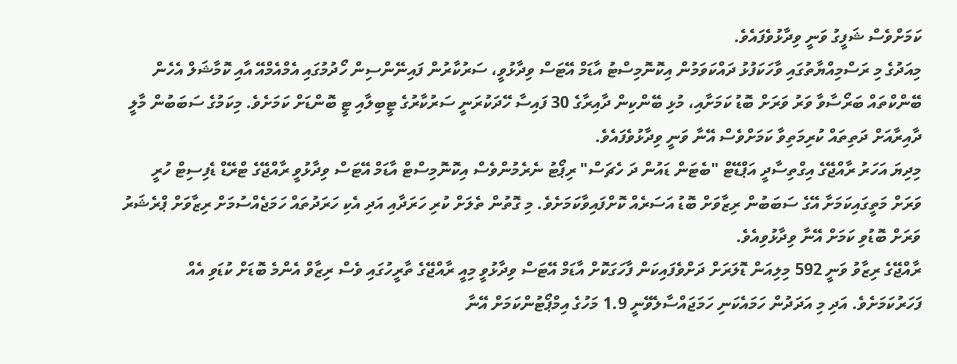ކަމަށްވެސް ޝަފީގު ވަނީ ވިދާޅުވެފައެވެ.
މިއަދުގެ މި ރަސްމިއްޔާތުގައި ވާހަކަފުޅު ދައްކަވަމުން އިކޮނޮމިސްޓު އާޑަމް އޭޓަސް ވިދާޅުވީ، ސަރުކާރުން ފައިނޭންސިން ހޯދުމުގައި އެމްއެމްއޭ އާއި ކޮމާޝަލް އެހެން ބޭންކްތައް ބަރޯސާވާ ވަރު ވަރަށް ބޮޑު ކަމަށާއި، މުޅި ބޭންކިން ދާއިރާގެ 30 ފައިސާ ހޭދަކުރަނީ ސަރުކާރުގެ ޓީބިލާއި ޓީ ބޮންޑަށް ކަމަށެވެ. މިކަމުގެ ސަބަބުން މާލީ ދާއިރާއަށް ދަތިތައް ކުރިމަތިވާ ކަމަށްވެސް އޭނާ ވަނީ ވިދާޅުވެފައެވެ.
މިދިޔަ އަހަރު ރާއްޖޭގެ އިގްތިސާދީ އަޕްޑޭޓް "ބެޓަން ޑައުން ދަ ހެޗަސް" ރިޕޯޓު ނެރެމުންވެސް އިކޮނޮމިސްޓް އާޑަމް އޭޓަސް ވިދާޅުވީ ރާއްޖޭގެ ޓްރޭޑް ޑެފިސިޓް ހުރީ ވަރަށް މަތީގައިކަމަށާ އޭގެ ސަބަބުން ރިޒާވަށް ބޮޑު އަސަރެއް ކޮށްފައިވާކަމަށެވެ. މި ގޮތުން ތެލަށް ކުރި ހަރަދާއި އަދި އެކި ހަރަދުތައް ހަމަޖެއްސުމަށް ރިޒާވަށް ޕްރެޝަރު ވަރަށް ބޮޑުވި ކަމަށް އޭނާ ވިދާޅުވިއެވެ.
ރާއްޖޭގެ ރިޒާވު ވަނީ 592 މިލިއަން ޑޮލަރަށް ދަށްވެފައިކަން ފާހަގަކޮށް އާޑަމް އޭޓަސް ވިދާޅުވީ މިއީ ރާއްޖޭގެ ތާރީހުގައި ވެސް ރިޒާވް އެންމެ ބޮޑަށް ކުޑަވި އެއް ފަހަރުކަމަށެވެ. އަދި މި އަދަދުން ހަމައެކަނި ހަމަޖައްސާލެވޭނީ 1.9 މަހުގެ އިމްޕޯޓުންކަމަށް އޭނާ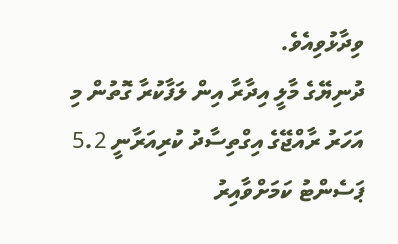ވިދާޅުވިއެވެ.
ދުނިޔޭގެ މާލީ އިދާރާ އިން ލަފާކުރާ ގޮތުން މި އަހަރު ރާއްޖޭގެ އިގްތިސާދު ކުރިއަރާނީ 5.2 ޕަސެންޓު ކަމަށްވާއިރު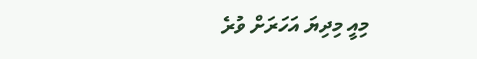މިއީ މިދިޔަ އަހަރަށް ވުރެ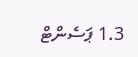1.3 ޕަސެންޓް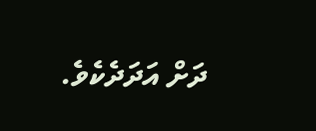ދަށް އަދަދެކެވެ.